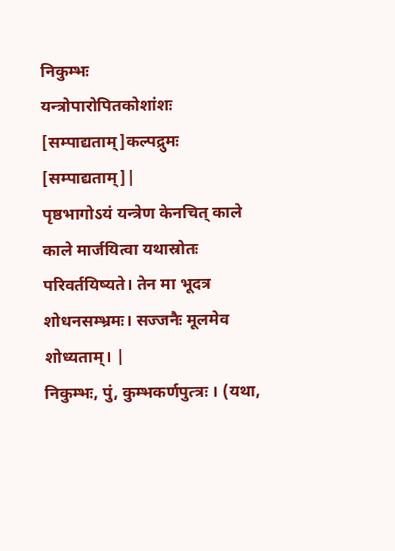निकुम्भः
यन्त्रोपारोपितकोशांशः
[सम्पाद्यताम्]कल्पद्रुमः
[सम्पाद्यताम्]|
पृष्ठभागोऽयं यन्त्रेण केनचित् काले काले मार्जयित्वा यथास्रोतः परिवर्तयिष्यते। तेन मा भूदत्र शोधनसम्भ्रमः। सज्जनैः मूलमेव शोध्यताम्। |
निकुम्भः, पुं, कुम्भकर्णपुत्त्रः । (यथा,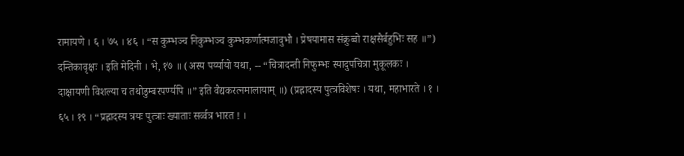रामायणे । ६ । ७५ । ४६ । “स कुम्भञ्च निकुम्भञ्च कुम्भकर्णात्मजावुभौ । प्रेषयामास संक्रुव्वो राक्षसैर्बहुभिः सह ॥”) दन्तिकावृक्षः । इति मेदिनी । भे, १७ ॥ (अस्य पर्य्यायो यथा, -- “चित्रादन्ती निफुम्भः स्यादुपचित्रा मुकूलकः । दाक्षायणी विशल्या च तथोडुम्बरपर्ण्यपि ॥” इति वैद्यकरत्नमालायाम् ॥) (प्रह्लादस्य पुत्त्रविशेषः । यथा, महाभारते । १ । ६५ । १९ । “प्रह्लादस्य त्रयः पुत्त्राः ख्याताः सर्व्वत्र भारत ! ।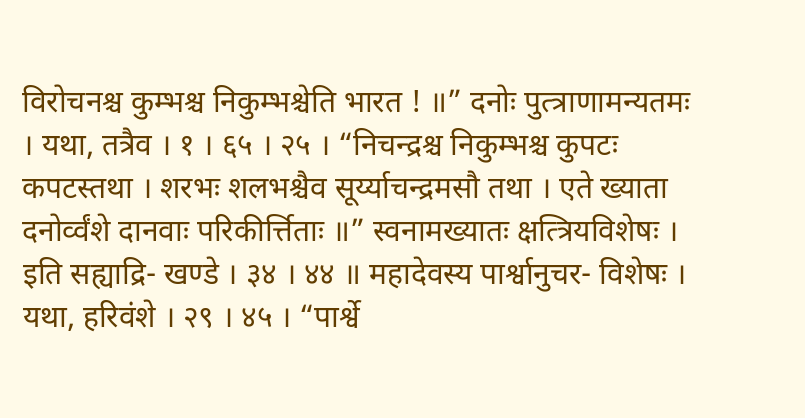विरोचनश्च कुम्भश्च निकुम्भश्चेति भारत ! ॥” दनोः पुत्त्राणामन्यतमः । यथा, तत्रैव । १ । ६५ । २५ । “निचन्द्रश्च निकुम्भश्च कुपटः कपटस्तथा । शरभः शलभश्चैव सूर्य्याचन्द्रमसौ तथा । एते ख्याता दनोर्व्वंशे दानवाः परिकीर्त्तिताः ॥” स्वनामख्यातः क्षत्त्रियविशेषः । इति सह्याद्रि- खण्डे । ३४ । ४४ ॥ महादेवस्य पार्श्वानुचर- विशेषः । यथा, हरिवंशे । २९ । ४५ । “पार्श्वे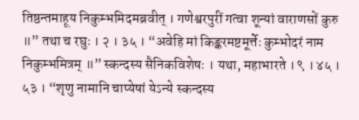तिष्ठन्तमाहूय निकुम्भमिदमब्रवीत् । गणेश्वरपुरीं गत्वा शून्यां वाराणसों कुरु ॥” तथा च रघुः । २ । ३५ । “अवेहि मां किङ्करमष्टमूर्त्तेः कुम्भोदरं नाम निकुम्भमित्रम् ॥” स्कन्दस्य सैनिकविशेषः । यथा, महाभारते । ९ । ४५ । ५३ । “शृणु नामानि चाप्येषां येऽन्ये स्कन्दस्य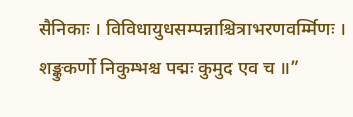सैनिकाः । विविधायुधसम्पन्नाश्चित्राभरणवर्म्मिणः । शङ्कुकर्णो निकुम्भश्च पद्मः कुमुद एव च ॥”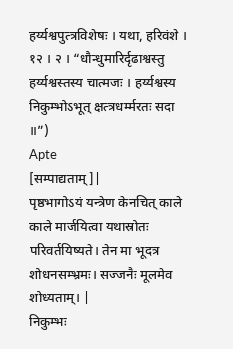हर्य्यश्वपुत्त्रविशेषः । यथा, हरिवंशे । १२ । २ । “धौन्धुमारिर्दृढाश्वस्तु हर्य्यश्वस्तस्य चात्मजः । हर्य्यश्वस्य निकुम्भोऽभूत् क्षत्त्रधर्म्मरतः सदा ॥”)
Apte
[सम्पाद्यताम्]|
पृष्ठभागोऽयं यन्त्रेण केनचित् काले काले मार्जयित्वा यथास्रोतः परिवर्तयिष्यते। तेन मा भूदत्र शोधनसम्भ्रमः। सज्जनैः मूलमेव शोध्यताम्। |
निकुम्भः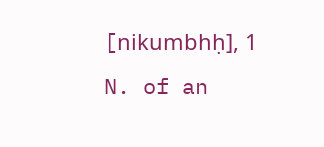[nikumbhḥ], 1 N. of an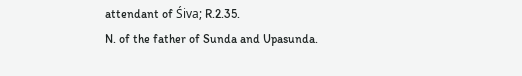attendant of Śiva; R.2.35.
N. of the father of Sunda and Upasunda.